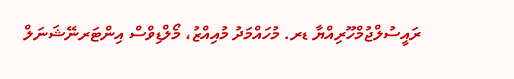ރައީސުލްޖުމްހޫރިއްޔާ ޑރ. މުހައްމަދު މުއިއްޒު، މޯލްޑިވްސް އިންޓަރނޭޝަނަލް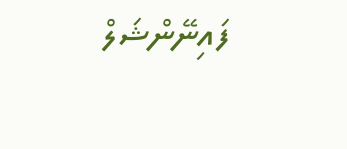ފައިނޭންޝަލް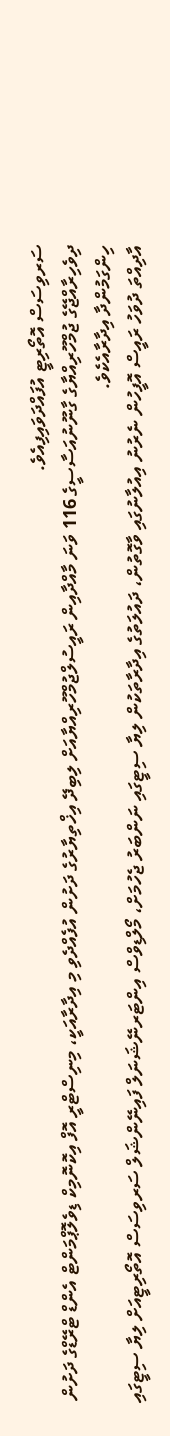ސަރވިސަސް އޮތޯރިޓީ އުފައްދަވައިފިއެވެ.
ދިވެހިރާއްޖޭގެ ޖުމްހޫރިއްޔާގެ ގާނޫނުއަސާސީގެ 116 ވަނަ މާއްދާއިން ރައީސުލްޖުމްހޫރިއްޔާއަށް ލިބިދޭ އިޚްތިޔާރުގެ ދަށުން އުފެއްދެވި މި އިދާރާއަކީ، މިނިސްޓްރީ އޮފް އިކޮނޮމިކް ޑިވެލޮޕްމަންޓް އެންޑް ޓްރޭޑްގެ ދަށުން ހިންގަމުންދާ އިދާރާއެކެވެ.
އާދިއްތަ ދުވަހު ރައީސް އޮފީހުން ނެރުނު އިއުލާނުގައި ވާގޮތުން، ދައުލަތުގެ އިދާރާތަކުން ލިޔާ ސިޓީގައި ނަންބަރު ޖެހުމަށް، މޯލްޑިވްސް އިންޓަރނޭޝަނަލް ފައިނޭންޝަލް ސަރވިސަސް އޮތޯރިޓީއަށް ލިޔާ ސިޓީގައި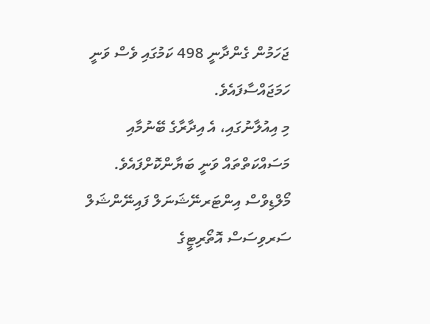ޖަހަމުން ގެންދާނީ 498 ކަމުގައި ވެސް ވަނީ ހަމަޖައްސާފައެވެ.
މި އިއުލާނުގައި، އެ އިދާރާގެ ބޭނުމާއި މަސައްކަތްތައް ވަނީ ބަޔާންކޮށްފައެވެ.
މޯލްޑިވްސް އިންޓަރނޭޝަނަލް ފައިނޭންޝަލް ސަރވިސަސް އޮތޯރިޓީގެ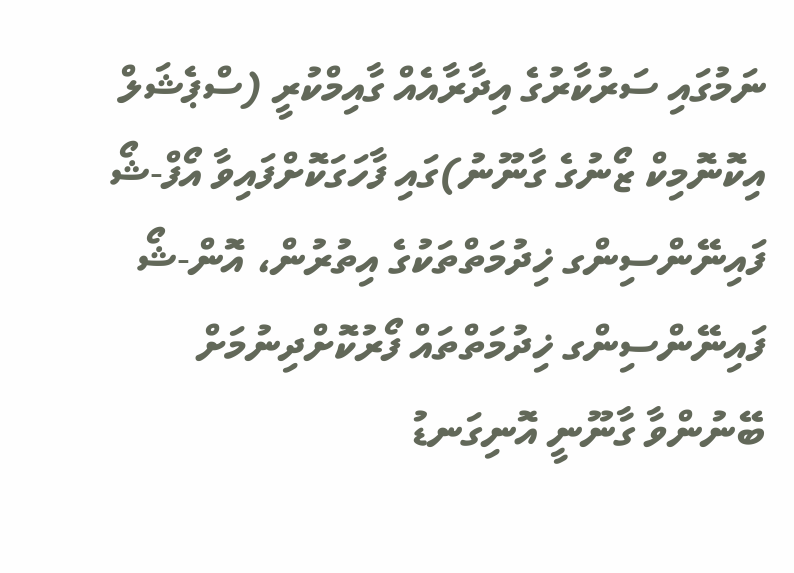ނަމުގައި ސަރުކާރުގެ އިދާރާއެއް ގާއިމްކުރީ (ސްޕެޝަލް އިކޮނޮމިކް ޒޯނުގެ ގާނޫނު)ގައި ފާހަގަކޮށްފައިވާ އޯފް-ޝޯ ފައިނޭންސިންގ ޚިދުމަތްތަކުގެ އިތުރުން، އޮން-ޝޯ ފައިނޭންސިންގ ޚިދުމަތްތައް ފޯރުކޮށްދިނުމަށް ބޭނުންވާ ގާނޫނީ އޮނިގަނޑު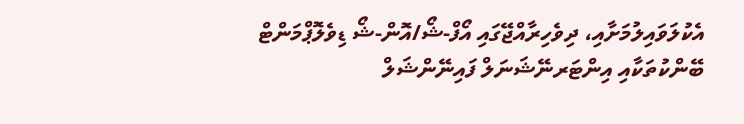އެކުލަވައިލުމަށާއި، ދިވެހިރާއްޖޭގައި އޯފް-ޝޯ/އޮން-ޝޯ ޑިވެލޮޕްމަންޓް ބޭންކުތަކާއި އިންޓަރނޭޝަނަލް ފައިނޭންޝަލް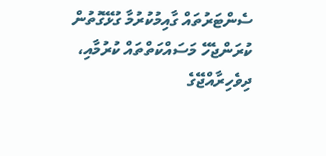ސެންޓަރުތައް ގާއިމުކުރުމާ ގުޅޭގޮތުން ކުރަންޖެހޭ މަސައްކަތްތައް ކުރުމާއި، ދިވެހިރާއްޖޭގެ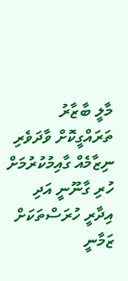މާލީ ބާޒާރު ތަރައްގީކޮށް ވާދަވެރި ނިޒާމެއް ގާއިމުކުރުމަށް ހުރި ގާނޫނީ އަދި އިދާރީ ހުރަސްތަކަށް ޒަމާނީ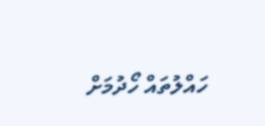ހައްލުތައް ހޯދުމަށް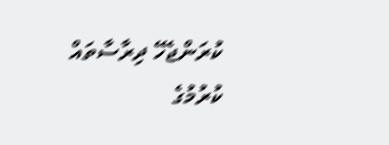ކުރަންޖެހޭ ދިރާސާތައް ކުރުމުގެ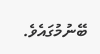ބޭނުމުގައެވެ.